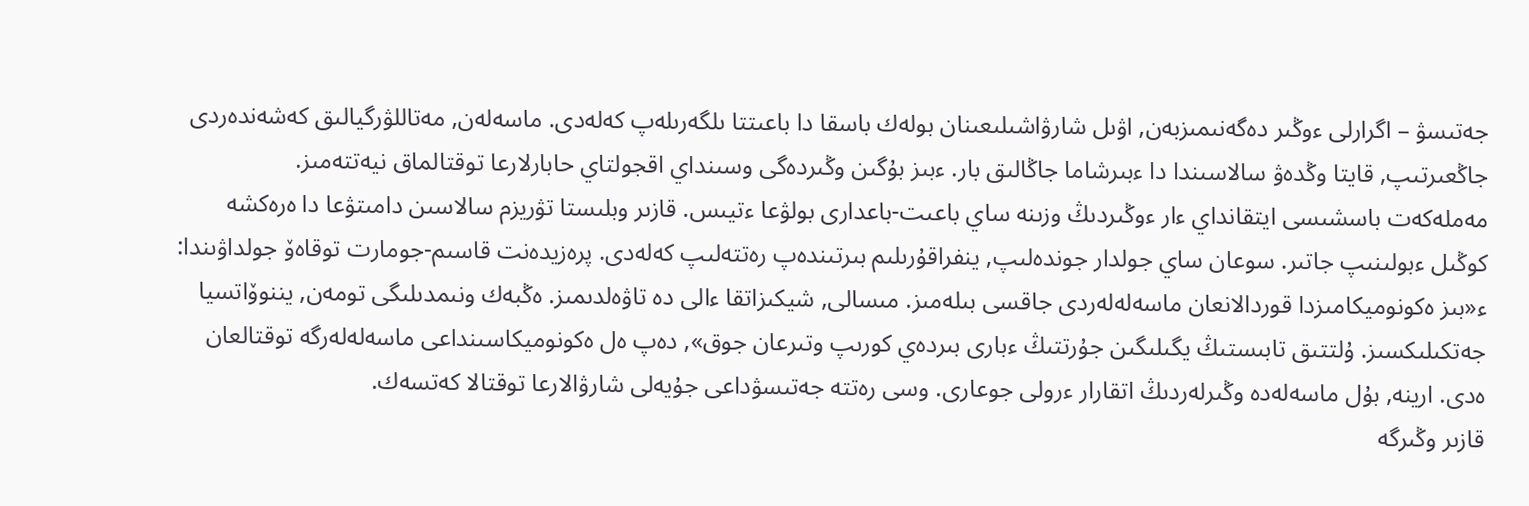جەتىسۋ – اگرارلى ءوڭىر دەگەنىمىزبەن, اۋىل شارۋاشىلىعىنان بولەك باسقا دا باعىتتا ىلگەرىلەپ كەلەدى. ماسەلەن, مەتاللۋرگيالىق كەشەندەردى جاڭعىرتىپ, قايتا وڭدەۋ سالاسىندا دا ءبىرشاما جاڭالىق بار. ءبىز بۇگىن وڭىردەگى وسىنداي اقجولتاي حابارلارعا توقتالماق نيەتتەمىز.
مەملەكەت باسشىسى ايتقانداي ءار ءوڭىردىڭ وزىنە ساي باعىت-باعدارى بولۋعا ءتيىس. قازىر وبلىستا تۋريزم سالاسىن دامىتۋعا دا ەرەكشە كوڭىل ءبولىنىپ جاتىر. سوعان ساي جولدار جوندەلىپ, ينفراقۇرىلىم بىرتىندەپ رەتتەلىپ كەلەدى. پرەزيدەنت قاسىم-جومارت توقاەۆ جولداۋىندا: ء«بىز ەكونوميكامىزدا قوردالانعان ماسەلەلەردى جاقسى بىلەمىز. مىسالى, شيكىزاتقا ءالى دە تاۋەلدىمىز. ەڭبەك ونىمدىلىگى تومەن, يننوۆاتسيا جەتكىلىكسىز. ۇلتتىق تابىستىڭ يگىلىگىن جۇرتتىڭ ءبارى بىردەي كورىپ وتىرعان جوق», دەپ ەل ەكونوميكاسىنداعى ماسەلەلەرگە توقتالعان ەدى. ارينە, بۇل ماسەلەدە وڭىرلەردىڭ اتقارار ءرولى جوعارى. وسى رەتتە جەتىسۋداعى جۇيەلى شارۋالارعا توقتالا كەتسەك.
قازىر وڭىرگە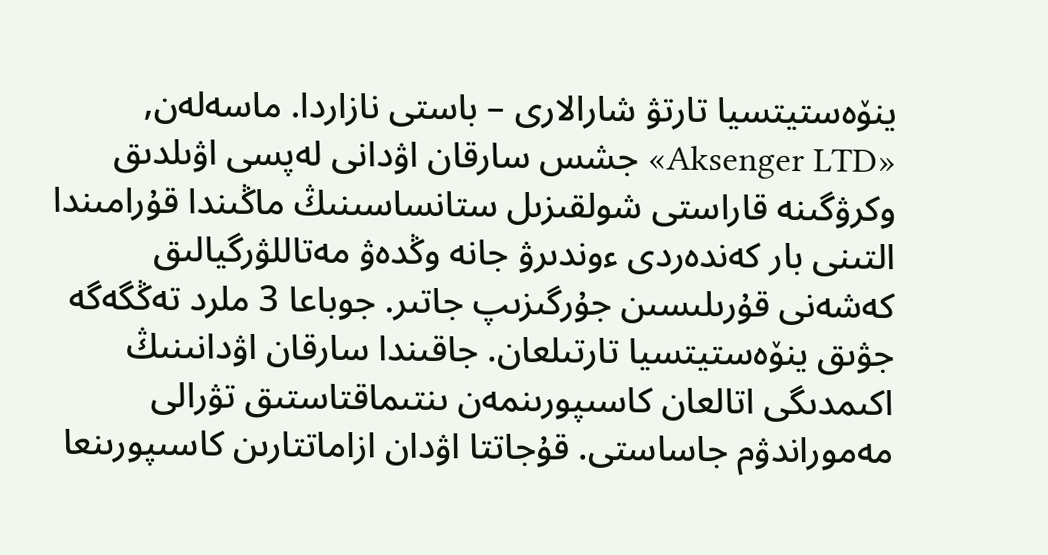ينۆەستيتسيا تارتۋ شارالارى – باستى نازاردا. ماسەلەن, «Aksenger LTD» جشس سارقان اۋدانى لەپسى اۋىلدىق وكرۋگىنە قاراستى شولقىزىل ستانساسىنىڭ ماڭىندا قۇرامىندا التىنى بار كەندەردى ءوندىرۋ جانە وڭدەۋ مەتاللۋرگيالىق كەشەنى قۇرىلىسىن جۇرگىزىپ جاتىر. جوباعا 3 ملرد تەڭگەگە جۋىق ينۆەستيتسيا تارتىلعان. جاقىندا سارقان اۋدانىنىڭ اكىمدىگى اتالعان كاسىپورىنمەن ىنتىماقتاستىق تۋرالى مەموراندۋم جاساستى. قۇجاتتا اۋدان ازاماتتارىن كاسىپورىنعا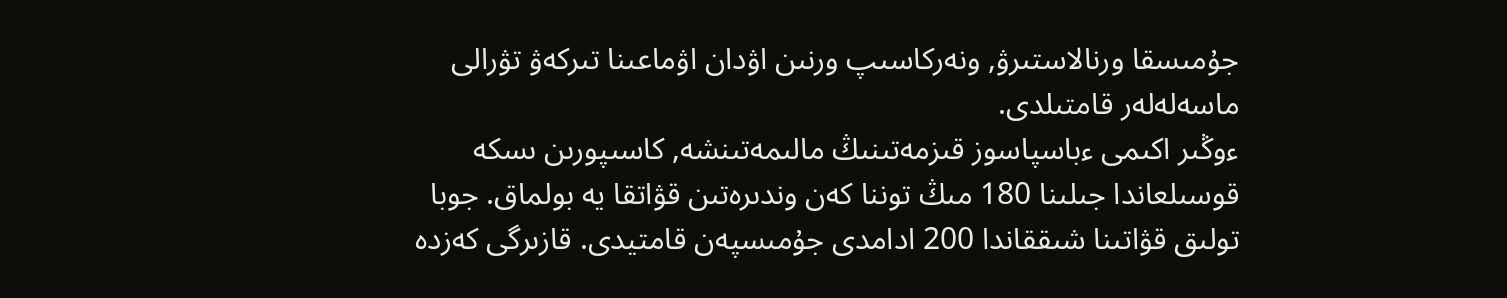جۇمىسقا ورنالاستىرۋ, ونەركاسىپ ورنىن اۋدان اۋماعىنا تىركەۋ تۋرالى ماسەلەلەر قامتىلدى.
ءوڭىر اكىمى ءباسپاسوز قىزمەتىنىڭ مالىمەتىنشە, كاسىپورىن ىسكە قوسىلعاندا جىلىنا 180 مىڭ توننا كەن وندىرەتىن قۋاتقا يە بولماق. جوبا تولىق قۋاتىنا شىققاندا 200 ادامدى جۇمىسپەن قامتيدى. قازىرگى كەزدە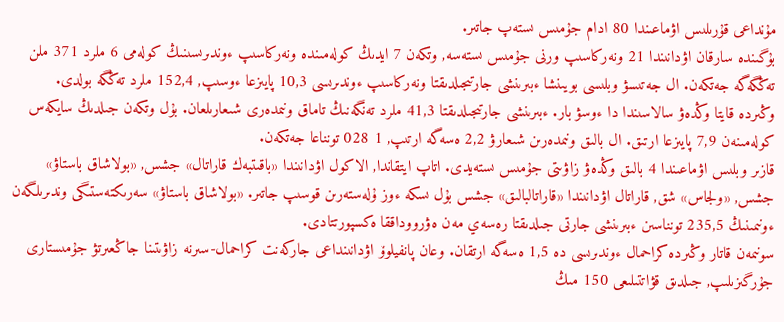مۇنداعى قۇرىلىس اۋماعىندا 80 ادام جۇمىس ىستەپ جاتىر.
بۇگىندە سارقان اۋدانىندا 21 ونەركاسىپ ورنى جۇمىس ىستەسە, وتكەن 7 ايدىڭ كولەمىندە ونەركاسىپ ءوندىرىسىنىڭ كولەمى 6 ملرد 371 ملن تەڭگەگە جەتكەن. ال جەتىسۋ وبلىسى بويىنشا ءبىرىنشى جارتىجىلدىقتا ونەركاسىپ ءوندىرىسى 10,3 پايىزعا ءوسىپ, 152,4 ملرد تەڭگە بولدى.
وڭىردە قايتا وڭدەۋ سالاسىندا دا ءوسۋ بار. ءبىرىنشى جارتىجىلدىقتا 41,3 ملرد تەنگەنىڭ تاماق ونىمدەرى شىعارىلعان. بۇل وتكەن جىلدىڭ سايكەس كولەمىنەن 7,9 پايىزعا ارتىق. ال بالىق ونىمدەرىن شىعارۋ 2,2 ەسەگە ارتىپ, 1 028 تونناعا جەتكەن.
قازىر وبلىس اۋماعىندا 4 بالىق وڭدەۋ زاۋىتى جۇمىس ىستەيدى. اتاپ ايتقاندا, الاكول اۋدانىندا «باقىتبەك قاراتال» جشس, «بولاشاق باستاۋ» جشس, «ولجاس» شق, قاراتال اۋدانىندا «قاراتالبالىق» جشس بۇل ىسكە ءوز ۇلەستەرىن قوسىپ جاتىر. «بولاشاق باستاۋ» سەرىكتەستىگى وندىرىلگەن ءونىمىنىڭ 235,5 تونناسىن ءبىرىنشى جارتى جىلدىقتا رەسەي مەن ەۋرووداققا ەكسپورتتادى.
سونىمەن قاتار وڭىردە كراحمال ءوندىرىسى دە 1,5 ەسەگە ارتقان. وعان پانفيلوۆ اۋدانىنداعى جاركەنت كراحمال-سىرنە زاۋىتىنا جاڭعىرتۋ جۇمىستارى جۇرگىزىلىپ, جىلدىق قۋاتتىلىعى 150 مىڭ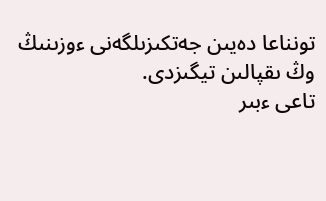تونناعا دەيىن جەتكىزىلگەنى ءوزىنىڭ وڭ ىقپالىن تيگىزدى.
تاعى ءبىر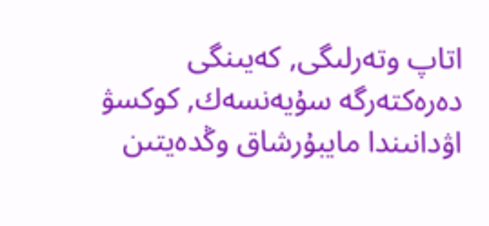اتاپ وتەرلىگى, كەيىنگى دەرەكتەرگە سۇيەنسەك, كوكسۋ اۋدانىندا مايبۇرشاق وڭدەيتىن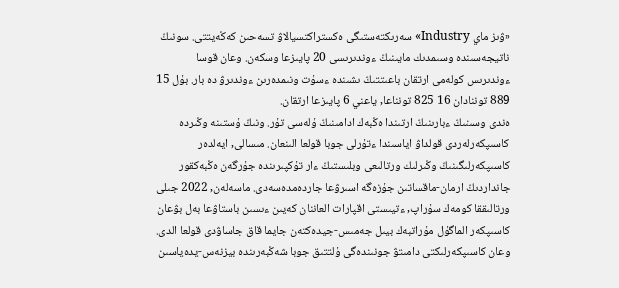«ۋىز ماي Industry» سەرىكتەستىگى ەكستراكتسيالاۋ تسەحىن كەڭەيتتى. سونىڭ ناتيجەسىندە وسىمدىك مايىنىڭ ءوندىرىسى 20 پايىزعا وسكەن. وعان قوسا ءوندىرىس كولەمى ارتقان باعىتتىڭ ىشىندە ءسۇت ونىمدەرىن ءوندىرۋ دە بار. بۇل 15 889 توننادان 16 825 تونناعا, ياعني 6 پايىزعا ارتقان.
ەندى وسىنىڭ ءبارىنىڭ ارتىندا ەڭبەك ادامىنىڭ ۇلەسى تۇر. ونىڭ ۇستىنە وڭىردە كاسىپكەرلەردى قولداۋ اياسىندا ءتۇرلى جوبا قولعا الىنعان. مىسالى, ايەلدەر كاسىپكەرلىگىنىڭ وڭىرلىك ورتالىعى وبلىستىڭ ءار تۇكپىرىندە جۇرگەن ەڭبەكقور جانداردىڭ ارمان-ماقساتىن جۇزەگە اسىرۋعا جاردەمدەسەدى. ماسەلەن, 2022 جىلى ورتالىققا كومەك سۇراپ, ءتيىستى اقپارات العاننان كەيىن ءىسىن باستاۋعا بەل بۋعان كاسىپكەر الماگۇل مۇراتبەك بيىل جەمىس-جيدەكتەن جايما قاق جاساۋدى قولعا الدى. وعان كاسىپكەرلىكتى دامىتۋ جونىندەگى ۇلتتىق جوبا شەڭبەرىندە بيزنەس-يدەياسىن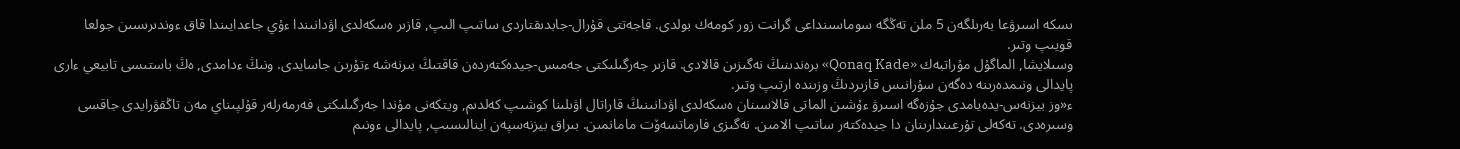ىسكە اسىرۋعا بەرىلگەن 5 ملن تەڭگە سوماسىنداعى گرانت زور كومەك بولدى. قاجەتتى قۇرال-جابدىقتاردى ساتىپ الىپ, قازىر ەسكەلدى اۋدانىندا ءۇي جاعدايىندا قاق ءوندىرىسىن جولعا قويىپ وتىر.
وسىلايشا, الماگۇل مۇراتبەك «Qonaq Kade» برەندىنىڭ نەگىزىن قالادى. قازىر جەرگىلىكتى جەمىس-جيدەكتەردەن قاقتىڭ بىرنەشە ءتۇرىن جاسايدى. ونىڭ ءدامدى, ەڭ باستىسى تابيعي ءارى پايدالى ونىمدەرىنە دەگەن سۇرانىس قازىردىڭ وزىندە ارتىپ وتىر.
ء«وز بيزنەس-يدەيامدى جۇزەگە اسىرۋ ءۇشىن الماتى قالاسىنان ەسكەلدى اۋدانىنىڭ قاراتال اۋىلىنا كوشىپ كەلدىم, ويتكەنى مۇندا جەرگىلىكتى فەرمەرلەر قۇلپىناي مەن تاڭقۋرايدى جاقسى وسىرەدى. تەكەلى تۇرعىندارىنان دا جيدەكتەر ساتىپ الامىن. نەگىزى فارماتسەۆت مامانمىن. بىراق بيزنەسپەن اينالىسىپ, پايدالى ءونىم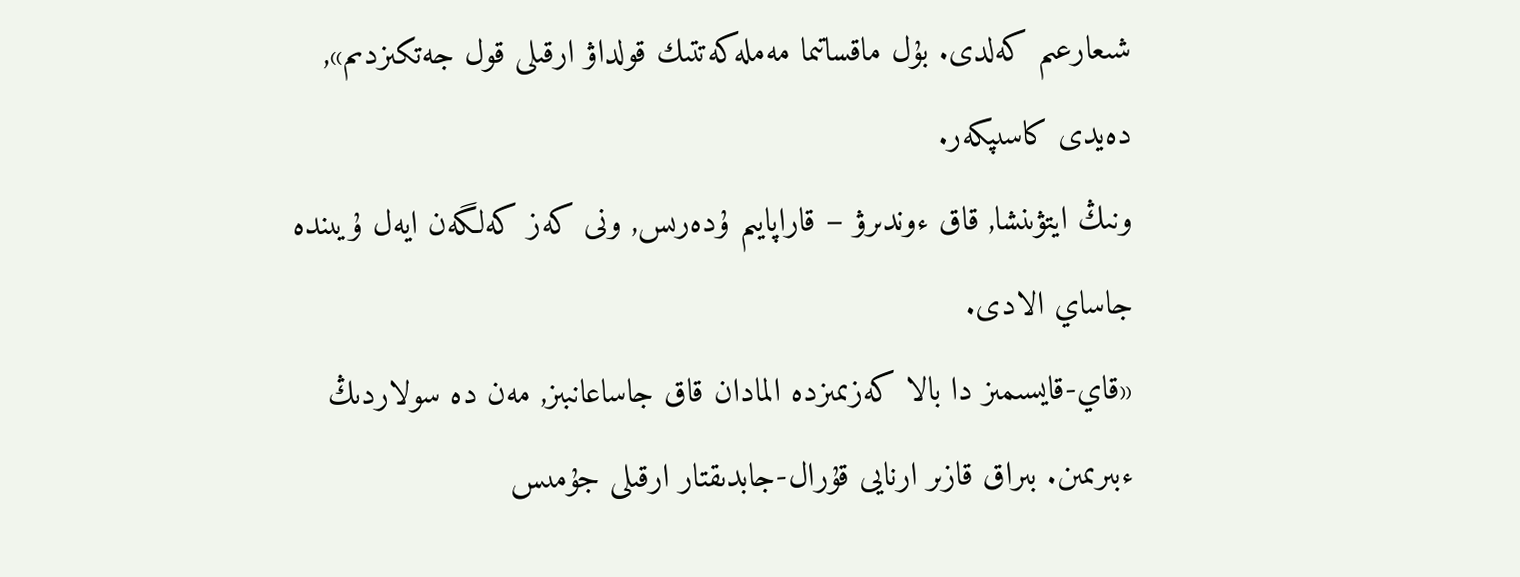شىعارعىم كەلدى. بۇل ماقساتىما مەملەكەتتىك قولداۋ ارقىلى قول جەتكىزدىم», دەيدى كاسىپكەر.
ونىڭ ايتۋىنشا, قاق ءوندىرۋ – قاراپايىم ۇدەرىس, ونى كەز كەلگەن ايەل ۇيىندە جاساي الادى.
«قاي-قايسىمىز دا بالا كەزىمىزدە المادان قاق جاساعانبىز, مەن دە سولاردىڭ ءبىرىمىن. بىراق قازىر ارنايى قۇرال-جابدىقتار ارقىلى جۇمىس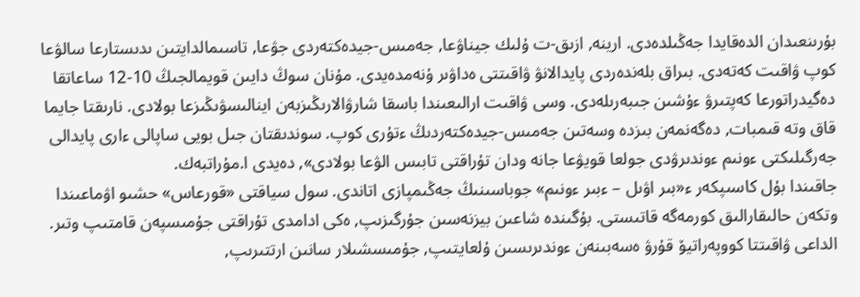بۇرىنعىدان الدەقايدا جەڭىلدەدى. ارينە, ازىق-ت ۇلىك جيناۋعا, جەمىس-جيدەكتەردى جۋعا, تاسىمالدايتىن ىدىستارعا سالۋعا كوپ ۋاقىت كەتەدى. بىراق بلەندەردى پايدالانۋ ۋاقىتتى ەداۋىر ۇنەمدەيدى. مۇنان سوڭ دايىن قويمالجىڭ 10-12 ساعاتقا دەگيدراتورعا كەپتىرۋ ءۇشىن جىبەرىلەدى. وسى ۋاقىت ارالىعىندا باسقا شارۋالارىڭىزبەن اينالىسۋىڭىزعا بولادى. نارىقتا جايما قاق وتە قىمبات, دەگەنمەن بىزدە وسەتىن جەمىس-جيدەكتەردىڭ ءتۇرى كوپ. سوندىقتان جىل بويى ساپالى ءارى پايدالى جەرگىلىكتى ءونىم ءوندىرۋدى جولعا قويۋعا جانە ودان تۇراقتى تابىس الۋعا بولادى», دەيدى ا.مۇراتبەك.
جاقىندا بۇل كاسىپكەر ء«بىر اۋىل – ءبىر ءونىم» جوباسىنىڭ جەڭىمپازى اتاندى. سول سياقتى «قورعاس» حشىو اۋماعىندا وتكەن حالىقارالىق كورمەگە قاتىستى. بۇگىندە شاعىن بيزنەسىن جۇرگىزىپ, ەكى ادامدى تۇراقتى جۇمىسپەن قامتىپ وتىر. الداعى ۋاقىتتا كووپەراتيۆ قۇرۋ ەسەبىنەن ءوندىرىسىن ۇلعايتىپ, جۇمىسشىلار سانىن ارتتىرىپ,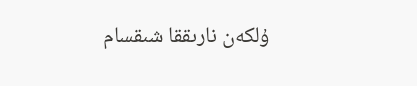ۇلكەن نارىققا شىقسام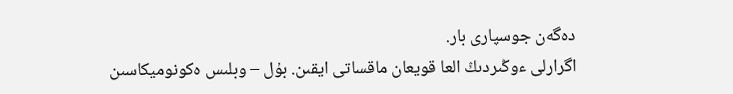دەگەن جوسپارى بار.
اگرارلى ءوڭىردىڭ العا قويعان ماقساتى ايقىن. بۇل – وبلىس ەكونوميكاسىن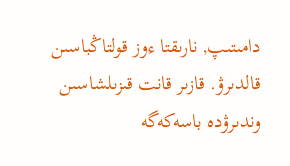دامىتىپ, نارىقتا ءوز قولتاڭباسىن قالدىرۋ. قازىر قانت قىزىلشاسىن وندىرۋدە باسەكەگە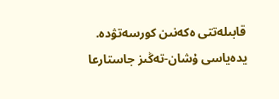قابىلەتتى ەكەنىن كورسەتۋدە. يدەياسى ۇشان-تەڭىز جاستارعا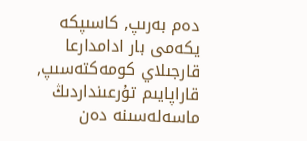دەم بەرىپ, كاسىپكە يكەمى بار ادامدارعا قارجىلاي كومەكتەسىپ, قاراپايىم تۇرعىنداردىڭ ماسەلەسىنە دەن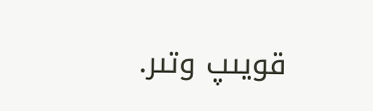قويىپ وتىر.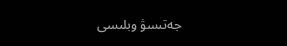جەتىسۋ وبلىسى